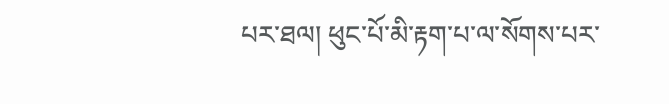པར་ཐལ། ཕུང་པོ་མི་རྟག་པ་ལ་སོགས་པར་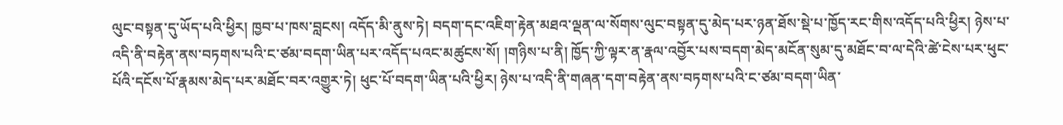ལུང་བསྟན་དུ་ཡོད་པའི་ཕྱིར། ཁྱབ་པ་ཁས་བླངས། འདོད་མི་ནུས་ཏེ། བདག་དང་འཇིག་རྟེན་མཐའ་ལྡན་ལ་སོགས་ལུང་བསྟན་དུ་མེད་པར་ཉན་ཐོས་སྡེ་པ་ཁྱོད་རང་གིས་འདོད་པའི་ཕྱིར། ཉེས་པ་འདི་ནི་བརྟེན་ནས་བཏགས་པའི་ང་ཙམ་བདག་ཡིན་པར་འདོད་པའང་མཚུངས་སོ། །གཉིས་པ་ནི། ཁྱོད་ཀྱི་ལྟར་ན་རྣལ་འབྱོར་པས་བདག་མེད་མངོན་སུམ་དུ་མཐོང་བ་ལ་དེའི་ཚེ་ངེས་པར་ཕུང་པོའི་དངོས་པོ་རྣམས་མེད་པར་མཐོང་བར་འགྱུར་ཏེ། ཕུང་པོ་བདག་ཡིན་པའི་ཕྱིར། ཉེས་པ་འདི་ནི་གཞན་དག་བརྟེན་ནས་བཏགས་པའི་ང་ཙམ་བདག་ཡིན་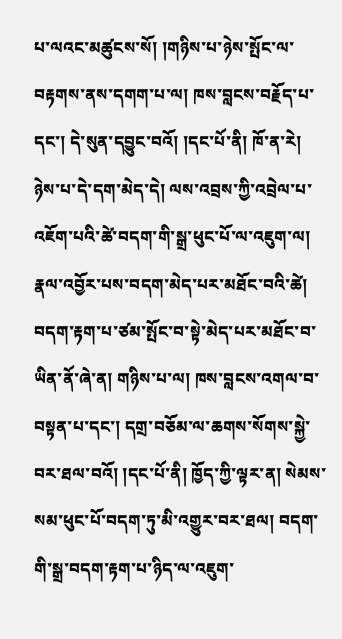པ་ལའང་མཚུངས་སོ། །གཉིས་པ་ཉེས་སྤོང་ལ་བརྟགས་ནས་དགག་པ་ལ། ཁས་བླངས་བརྗོད་པ་དང་། དེ་སུན་དབྱུང་བའོ། །དང་པོ་ནི། ཁོ་ན་རེ། ཉེས་པ་དེ་དག་མེད་དེ། ལས་འབྲས་ཀྱི་འབྲེལ་པ་འཇོག་པའི་ཚེ་བདག་གི་སྒྲ་ཕུང་པོ་ལ་འཇུག་ལ། རྣལ་འབྱོར་པས་བདག་མེད་པར་མཐོང་བའི་ཚེ། བདག་རྟག་པ་ཙམ་སྤོང་བ་སྟེ་མེད་པར་མཐོང་བ་ཡིན་ནོ་ཞེ་ན། གཉིས་པ་ལ། ཁས་བླངས་འགལ་བ་བསྟན་པ་དང་། དགྲ་བཅོམ་ལ་ཆགས་སོགས་སྐྱེ་བར་ཐལ་བའོ། །དང་པོ་ནི། ཁྱོད་ཀྱི་ལྟར་ན། སེམས་སམ་ཕུང་པོ་བདག་ཏུ་མི་འགྱུར་བར་ཐལ། བདག་གི་སྒྲ་བདག་རྟག་པ་ཉིད་ལ་འཇུག་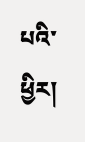པའི་ཕྱིར།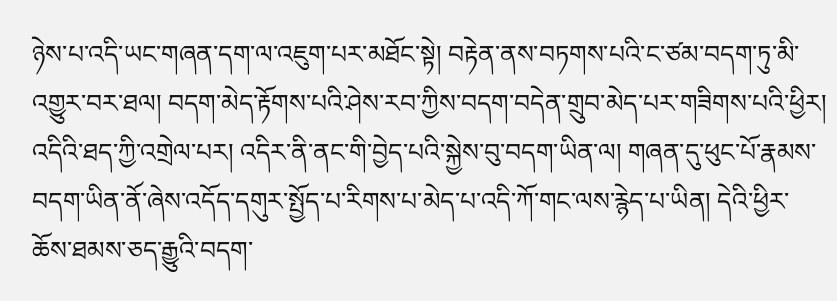ཉེས་པ་འདི་ཡང་གཞན་དག་ལ་འཇུག་པར་མཐོང་སྟེ། བརྟེན་ནས་བཏགས་པའི་ང་ཙམ་བདག་ཏུ་མི་འགྱུར་བར་ཐལ། བདག་མེད་རྟོགས་པའི་ཤེས་རབ་ཀྱིས་བདག་བདེན་གྲུབ་མེད་པར་གཟིགས་པའི་ཕྱིར། འདིའི་ཐད་ཀྱི་འགྲེལ་པར། འདིར་ནི་ནང་གི་བྱེད་པའི་སྐྱེས་བུ་བདག་ཡིན་ལ། གཞན་དུ་ཕུང་པོ་རྣམས་བདག་ཡིན་ནོ་ཞེས་འདོད་དགུར་སྤྱོད་པ་རིགས་པ་མེད་པ་འདི་ཀོ་གང་ལས་རྙེད་པ་ཡིན། དེའི་ཕྱིར་ཆོས་ཐམས་ཅད་རྒྱུའི་བདག་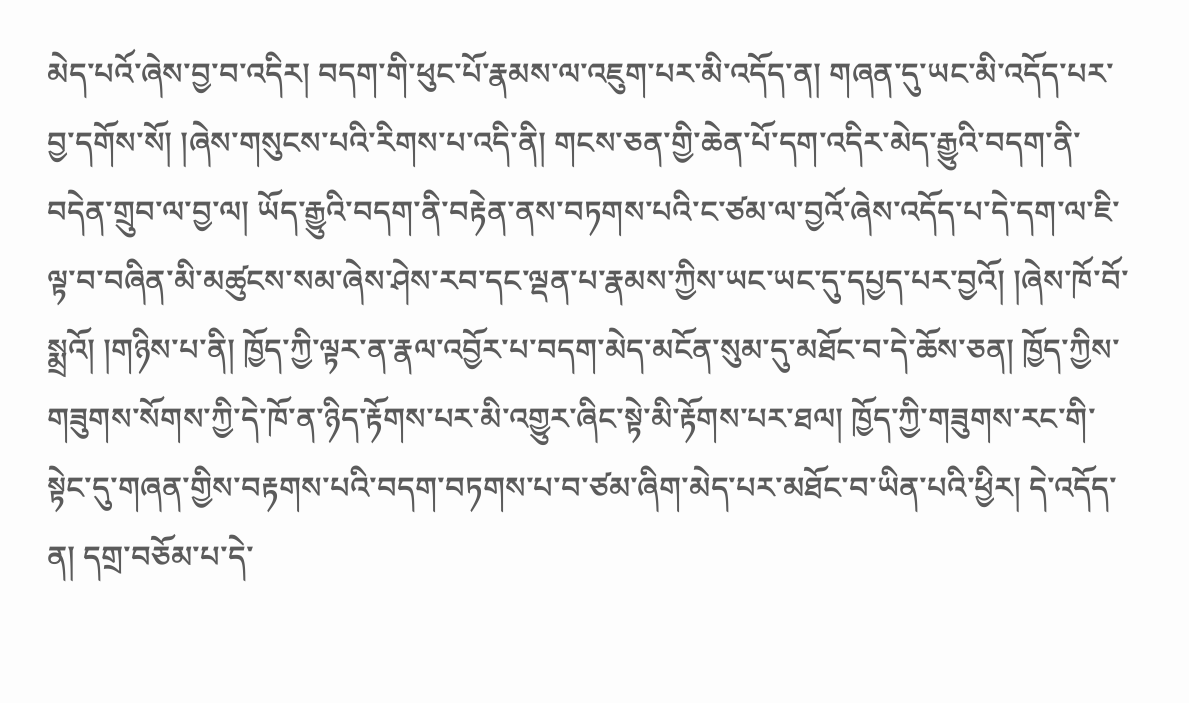མེད་པའོ་ཞེས་བྱ་བ་འདིར། བདག་གི་ཕུང་པོ་རྣམས་ལ་འཇུག་པར་མི་འདོད་ན། གཞན་དུ་ཡང་མི་འདོད་པར་བྱ་དགོས་སོ། །ཞེས་གསུངས་པའི་རིགས་པ་འདི་ནི། གངས་ཅན་གྱི་ཆེན་པོ་དག་འདིར་མེད་རྒྱུའི་བདག་ནི་བདེན་གྲུབ་ལ་བྱ་ལ། ཡོད་རྒྱུའི་བདག་ནི་བརྟེན་ནས་བཏགས་པའི་ང་ཙམ་ལ་བྱའོ་ཞེས་འདོད་པ་དེ་དག་ལ་ཇི་ལྟ་བ་བཞིན་མི་མཚུངས་སམ་ཞེས་ཤེས་རབ་དང་ལྡན་པ་རྣམས་ཀྱིས་ཡང་ཡང་དུ་དཔྱད་པར་བྱའོ། །ཞེས་ཁོ་བོ་སྨྲའོ། །གཉིས་པ་ནི། ཁྱོད་ཀྱི་ལྟར་ན་རྣལ་འབྱོར་པ་བདག་མེད་མངོན་སུམ་དུ་མཐོང་བ་དེ་ཆོས་ཅན། ཁྱོད་ཀྱིས་གཟུགས་སོགས་ཀྱི་དེ་ཁོ་ན་ཉིད་རྟོགས་པར་མི་འགྱུར་ཞིང་སྟེ་མི་རྟོགས་པར་ཐལ། ཁྱོད་ཀྱི་གཟུགས་རང་གི་སྟེང་དུ་གཞན་གྱིས་བརྟགས་པའི་བདག་བཏགས་པ་བ་ཙམ་ཞིག་མེད་པར་མཐོང་བ་ཡིན་པའི་ཕྱིར། དེ་འདོད་ན། དགྲ་བཅོམ་པ་དེ་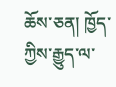ཆོས་ཅན། ཁྱོད་ཀྱིས་རྒྱུད་ལ་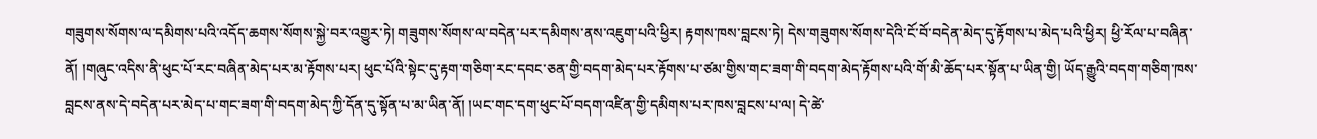གཟུགས་སོགས་ལ་དམིགས་པའི་འདོད་ཆགས་སོགས་སྐྱེ་བར་འགྱུར་ཏེ། གཟུགས་སོགས་ལ་བདེན་པར་དམིགས་ནས་འཇུག་པའི་ཕྱིར། རྟགས་ཁས་བླངས་ཏེ། དེས་གཟུགས་སོགས་དེའི་ངོ་བོ་བདེན་མེད་དུ་རྟོགས་པ་མེད་པའི་ཕྱིར། ཕྱི་རོལ་པ་བཞིན་ནོ། །གཞུང་འདིས་ནི་ཕུང་པོ་རང་བཞིན་མེད་པར་མ་རྟོགས་པར། ཕུང་པོའི་སྟེང་དུ་རྟག་གཅིག་རང་དབང་ཅན་གྱི་བདག་མེད་པར་རྟོགས་པ་ཙམ་གྱིས་གང་ཟག་གི་བདག་མེད་རྟོགས་པའི་གོ་མི་ཆོད་པར་སྟོན་པ་ཡིན་གྱི། ཡོད་རྒྱུའི་བདག་གཅིག་ཁས་བླངས་ནས་དེ་བདེན་པར་མེད་པ་གང་ཟག་གི་བདག་མེད་ཀྱི་དོན་དུ་སྟོན་པ་མ་ཡིན་ནོ། །ཡང་གང་དག་ཕུང་པོ་བདག་འཛིན་གྱི་དམིགས་པར་ཁས་བླངས་པ་ལ། དེ་ཚེ་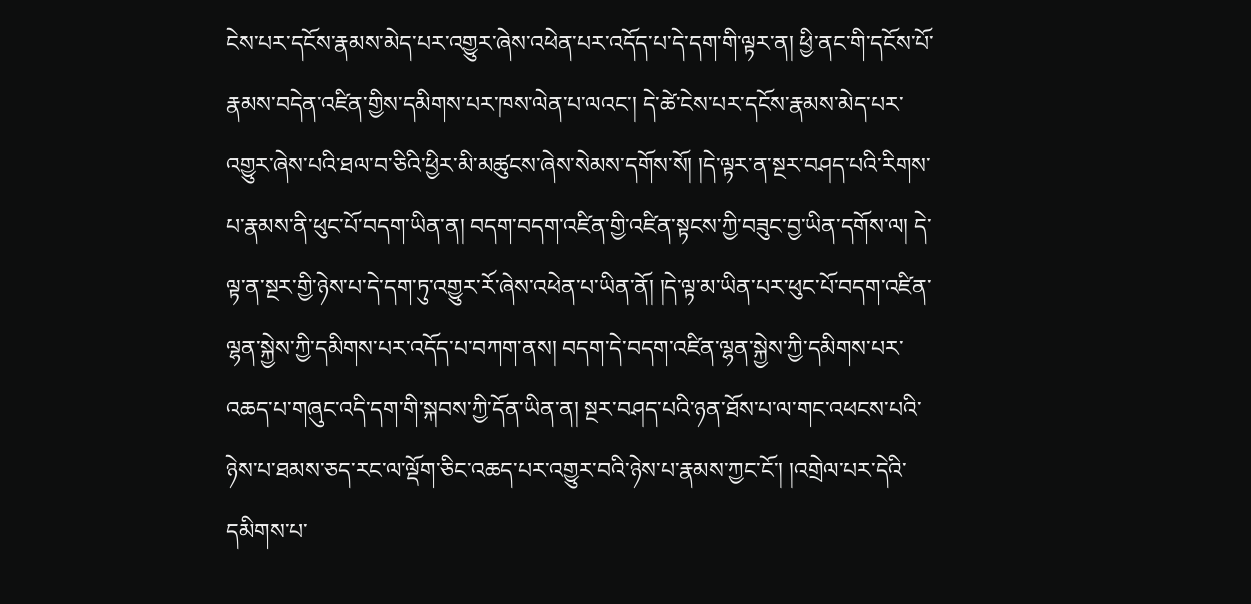ངེས་པར་དངོས་རྣམས་མེད་པར་འགྱུར་ཞེས་འཕེན་པར་འདོད་པ་དེ་དག་གི་ལྟར་ན། ཕྱི་ནང་གི་དངོས་པོ་རྣམས་བདེན་འཛིན་གྱིས་དམིགས་པར་ཁས་ལེན་པ་ལའང་། དེ་ཚེ་ངེས་པར་དངོས་རྣམས་མེད་པར་འགྱུར་ཞེས་པའི་ཐལ་བ་ཅིའི་ཕྱིར་མི་མཚུངས་ཞེས་སེམས་དགོས་སོ། །དེ་ལྟར་ན་སྔར་བཤད་པའི་རིགས་པ་རྣམས་ནི་ཕུང་པོ་བདག་ཡིན་ན། བདག་བདག་འཛིན་གྱི་འཛིན་སྟངས་ཀྱི་བཟུང་བྱ་ཡིན་དགོས་ལ། དེ་ལྟ་ན་སྔར་གྱི་ཉེས་པ་དེ་དག་ཏུ་འགྱུར་རོ་ཞེས་འཕེན་པ་ཡིན་ནོ། །དེ་ལྟ་མ་ཡིན་པར་ཕུང་པོ་བདག་འཛིན་ལྷན་སྐྱེས་ཀྱི་དམིགས་པར་འདོད་པ་བཀག་ནས། བདག་དེ་བདག་འཛིན་ལྷན་སྐྱེས་ཀྱི་དམིགས་པར་འཆད་པ་གཞུང་འདི་དག་གི་སྐབས་ཀྱི་དོན་ཡིན་ན། སྔར་བཤད་པའི་ཉན་ཐོས་པ་ལ་གང་འཕངས་པའི་ཉེས་པ་ཐམས་ཅད་རང་ལ་ལྡོག་ཅིང་འཆད་པར་འགྱུར་བའི་ཉེས་པ་རྣམས་ཀྱང་ངོ་། །འགྲེལ་པར་དེའི་དམིགས་པ་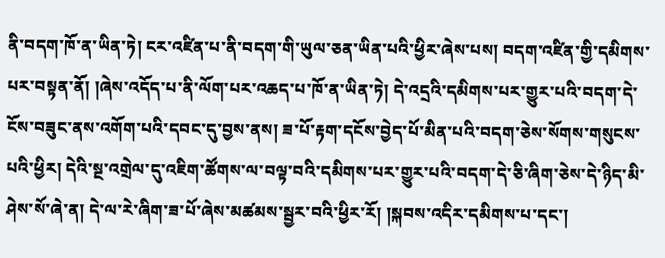ནི་བདག་ཁོ་ན་ཡིན་ཏེ། ངར་འཛིན་པ་ནི་བདག་གི་ཡུལ་ཅན་ཡིན་པའི་ཕྱིར་ཞེས་པས། བདག་འཛིན་གྱི་དམིགས་པར་བསྟན་ནོ། །ཞེས་འདོད་པ་ནི་ལོག་པར་འཆད་པ་ཁོ་ན་ཡིན་ཏེ། དེ་འདྲའི་དམིགས་པར་གྱུར་པའི་བདག་དེ་ངོས་བཟུང་ནས་འགོག་པའི་དབང་དུ་བྱས་ནས། ཟ་པོ་རྟག་དངོས་བྱེད་པོ་མིན་པའི་བདག་ཅེས་སོགས་གསུངས་པའི་ཕྱིར། དེའི་སྔ་འགྲེལ་དུ་འཇིག་ཚོགས་ལ་བལྟ་བའི་དམིགས་པར་གྱུར་པའི་བདག་དེ་ཅི་ཞིག་ཅེས་དེ་ཉིད་མི་ཤེས་སོ་ཞེ་ན། དེ་ལ་རེ་ཞིག་ཟ་པོ་ཞེས་མཚམས་སྦྱར་བའི་ཕྱིར་རོ། །སྐབས་འདིར་དམིགས་པ་དང་།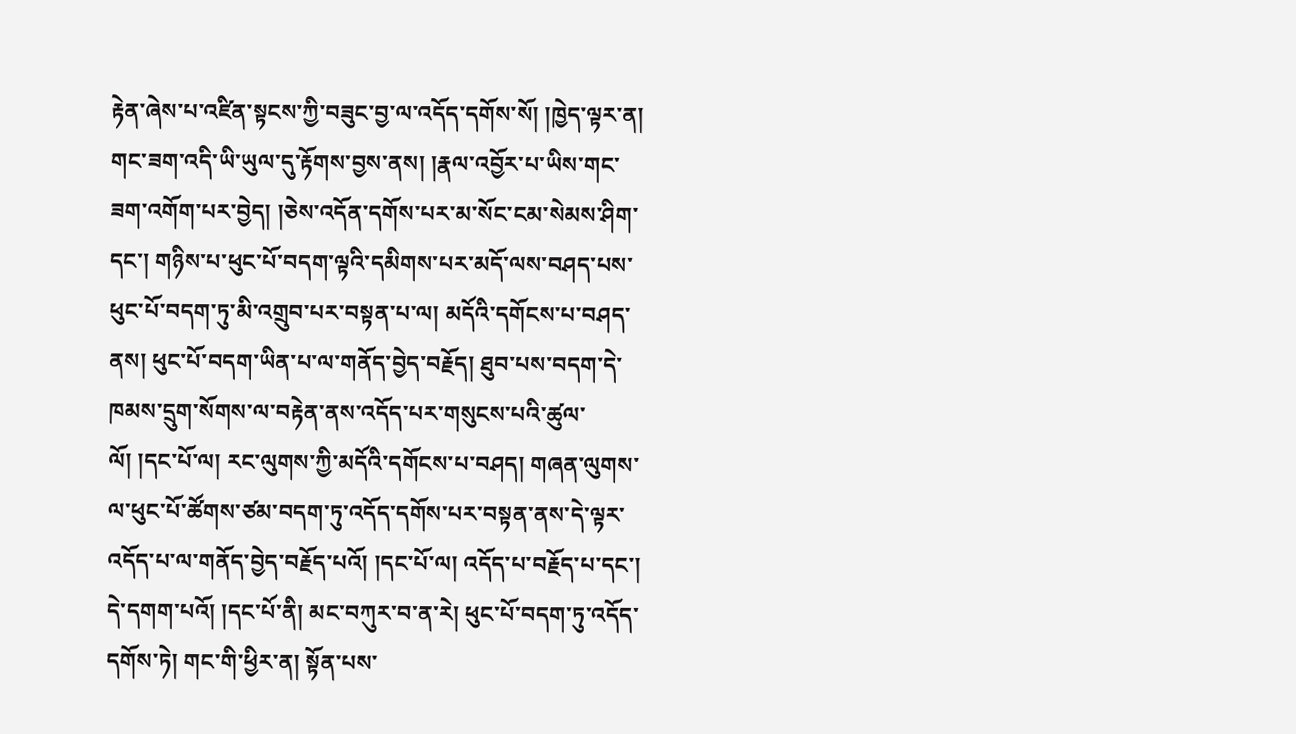རྟེན་ཞེས་པ་འཛིན་སྟངས་ཀྱི་བཟུང་བྱ་ལ་འདོད་དགོས་སོ། །ཁྱེད་ལྟར་ན། གང་ཟག་འདི་ཡི་ཡུལ་དུ་རྟོགས་བྱས་ནས། །རྣལ་འབྱོར་པ་ཡིས་གང་ཟག་འགོག་པར་བྱེད། །ཅེས་འདོན་དགོས་པར་མ་སོང་ངམ་སེམས་ཤིག་དང་། གཉིས་པ་ཕུང་པོ་བདག་ལྟའི་དམིགས་པར་མདོ་ལས་བཤད་པས་ཕུང་པོ་བདག་ཏུ་མི་འགྲུབ་པར་བསྟན་པ་ལ། མདོའི་དགོངས་པ་བཤད་ནས། ཕུང་པོ་བདག་ཡིན་པ་ལ་གནོད་བྱེད་བརྗོད། ཐུབ་པས་བདག་དེ་ཁམས་དྲུག་སོགས་ལ་བརྟེན་ནས་འདོད་པར་གསུངས་པའི་ཚུལ་ལོ། །དང་པོ་ལ། རང་ལུགས་ཀྱི་མདོའི་དགོངས་པ་བཤད། གཞན་ལུགས་ལ་ཕུང་པོ་ཚོགས་ཙམ་བདག་ཏུ་འདོད་དགོས་པར་བསྟན་ནས་དེ་ལྟར་འདོད་པ་ལ་གནོད་བྱེད་བརྗོད་པའོ། །དང་པོ་ལ། འདོད་པ་བརྗོད་པ་དང་། དེ་དགག་པའོ། །དང་པོ་ནི། མང་བཀུར་བ་ན་རེ། ཕུང་པོ་བདག་ཏུ་འདོད་དགོས་ཏེ། གང་གི་ཕྱིར་ན། སྟོན་པས་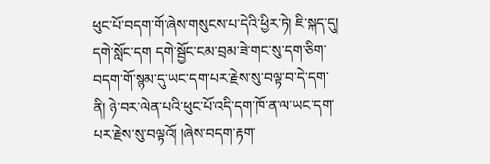ཕུང་པོ་བདག་གོ་ཞེས་གསུངས་པ་དེའི་ཕྱིར་ཏེ། ཇི་སྐད་དུ། དགེ་སློང་དག དགེ་སྦྱོང་ངམ་བྲམ་ཟེ་གང་སུ་དག་ཅིག་བདག་གོ་སྙམ་དུ་ཡང་དག་པར་རྗེས་སུ་བལྟ་བ་དེ་དག་ནི། ཉེ་བར་ལེན་པའི་ཕུང་པོ་འདི་དག་ཁོ་ན་ལ་ཡང་དག་པར་རྗེས་སུ་བལྟའོ། །ཞེས་བདག་རྟག་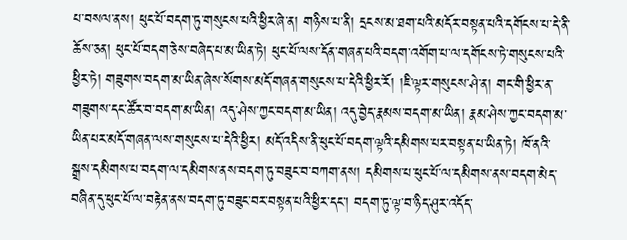པ་བསལ་ནས། ཕུང་པོ་བདག་ཏུ་གསུངས་པའི་ཕྱིར་ཞེ་ན། གཉིས་པ་ནི། དྲངས་མ་ཐག་པའི་མདོར་བསྟན་པའི་དགོངས་པ་དེ་ནི་ཆོས་ཅན། ཕུང་པོ་བདག་ཅེས་བཞེད་པ་མ་ཡིན་ཏེ། ཕུང་པོ་ལས་དོན་གཞན་པའི་བདག་འགོག་པ་ལ་དགོངས་ཏེ་གསུངས་པའི་ཕྱིར་ཏེ། གཟུགས་བདག་མ་ཡིན་ཞེས་སོགས་མདོ་གཞན་གསུངས་པ་དེའི་ཕྱིར་རོ། །ཇི་ལྟར་གསུངས་ཤེ་ན། གང་གི་ཕྱིར་ན་གཟུགས་དང་ཚོར་བ་བདག་མ་ཡིན། འདུ་ཤེས་ཀྱང་བདག་མ་ཡིན། འདུ་བྱེད་རྣམས་བདག་མ་ཡིན། རྣམ་ཤེས་ཀྱང་བདག་མ་ཡིན་པར་མདོ་གཞན་ལས་གསུངས་པ་དེའི་ཕྱིར། མདོ་འདིས་ནི་ཕུང་པོ་བདག་ལྟའི་དམིགས་པར་བསྟན་པ་ཡིན་ཏེ། ཁོ་ནའི་སྒྲས་དམིགས་པ་བདག་ལ་དམིགས་ནས་བདག་ཏུ་བཟུང་བ་བཀག་ནས། དམིགས་པ་ཕུང་པོ་ལ་དམིགས་ནས་བདག་མེད་བཞིན་དུ་ཕུང་པོ་ལ་བརྟེན་ནས་བདག་ཏུ་བཟུང་བར་བསྟན་པའི་ཕྱིར་དང་། བདག་ཏུ་ལྟ་བ་ཉིད་ཤུར་འདོད་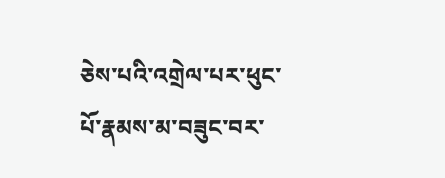ཅེས་པའི་འགྲེལ་པར་ཕུང་པོ་རྣམས་མ་བཟུང་བར་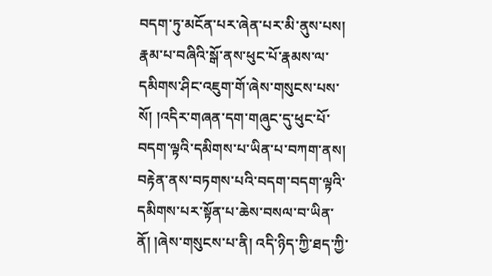བདག་ཏུ་མངོན་པར་ཞེན་པར་མི་ནུས་པས། རྣམ་པ་བཞིའི་སྒོ་ནས་ཕུང་པོ་རྣམས་ལ་དམིགས་ཤིང་འཇུག་གོ་ཞེས་གསུངས་པས་སོ། །འདིར་གཞན་དག་གཞུང་དུ་ཕུང་པོ་བདག་ལྟའི་དམིགས་པ་ཡིན་པ་བཀག་ནས། བརྟེན་ནས་བཏགས་པའི་བདག་བདག་ལྟའི་དམིགས་པར་སྟོན་པ་ཆེས་བསལ་བ་ཡིན་ནོ། །ཞེས་གསུངས་པ་ནི། འདི་ཉིད་ཀྱི་ཐད་ཀྱི་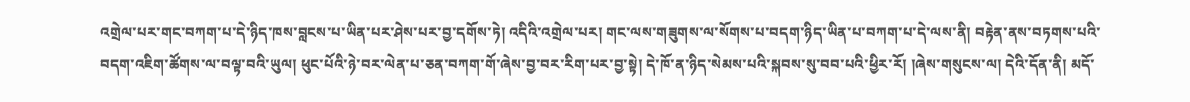འགྲེལ་པར་གང་བཀག་པ་དེ་ཉིད་ཁས་བླངས་པ་ཡིན་པར་ཤེས་པར་བྱ་དགོས་ཏེ། འདིའི་འགྲེལ་པར། གང་ལས་གཟུགས་ལ་སོགས་པ་བདག་ཉིད་ཡིན་པ་བཀག་པ་དེ་ལས་ནི། བརྟེན་ནས་བཏགས་པའི་བདག་འཇིག་ཚོགས་ལ་བལྟ་བའི་ཡུལ། ཕུང་པོའི་ཉེ་བར་ལེན་པ་ཅན་བཀག་གོ་ཞེས་བྱ་བར་རིག་པར་བྱ་སྟེ། དེ་ཁོ་ན་ཉིད་སེམས་པའི་སྐབས་སུ་བབ་པའི་ཕྱིར་རོ། །ཞེས་གསུངས་ལ། དེའི་དོན་ནི། མདོ་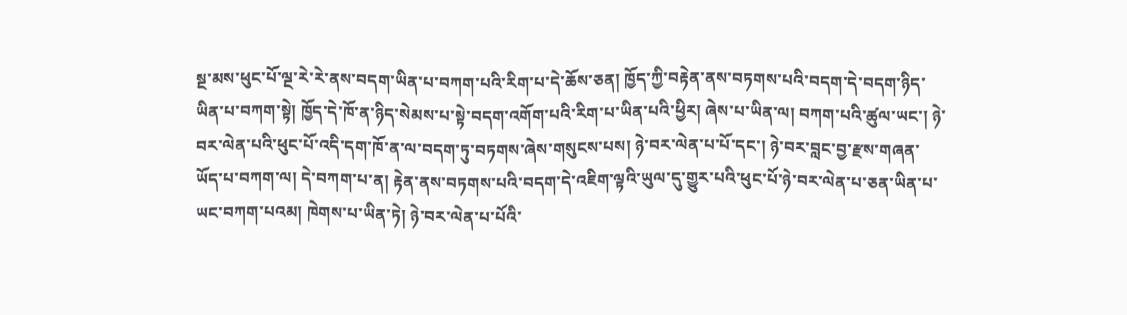སྔ་མས་ཕུང་པོ་ལྔ་རེ་རེ་ནས་བདག་ཡིན་པ་བཀག་པའི་རིག་པ་དེ་ཆོས་ཅན། ཁྱོད་ཀྱི་བརྟེན་ནས་བཏགས་པའི་བདག་དེ་བདག་ཉིད་ཡིན་པ་བཀག་སྟེ། ཁྱོད་དེ་ཁོ་ན་ཉིད་སེམས་པ་སྟེ་བདག་འགོག་པའི་རིག་པ་ཡིན་པའི་ཕྱིར། ཞེས་པ་ཡིན་ལ། བཀག་པའི་ཚུལ་ཡང་། ཉེ་བར་ལེན་པའི་ཕུང་པོ་འདི་དག་ཁོ་ན་ལ་བདག་ཏུ་བཏགས་ཞེས་གསུངས་པས། ཉེ་བར་ལེན་པ་པོ་དང་། ཉེ་བར་བླང་བྱ་རྫས་གཞན་ཡོད་པ་བཀག་ལ། དེ་བཀག་པ་ན། རྟེན་ནས་བཏགས་པའི་བདག་དེ་འཇིག་ལྟའི་ཡུལ་དུ་གྱུར་པའི་ཕུང་པོ་ཉེ་བར་ལེན་པ་ཅན་ཡིན་པ་ཡང་བཀག་པའམ། ཁེགས་པ་ཡིན་ཏེ། ཉེ་བར་ལེན་པ་པོའི་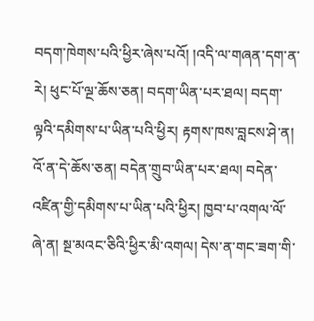བདག་ཁེགས་པའི་ཕྱིར་ཞེས་པའོ། །འདི་ལ་གཞན་དག་ན་རེ། ཕུང་པོ་ལྔ་ཆོས་ཅན། བདག་ཡིན་པར་ཐལ། བདག་ལྟའི་དམིགས་པ་ཡིན་པའི་ཕྱིར། རྟགས་ཁས་བླངས་ཤེ་ན། འོ་ན་དེ་ཆོས་ཅན། བདེན་གྲུབ་ཡིན་པར་ཐལ། བདེན་འཛིན་གྱི་དམིགས་པ་ཡིན་པའི་ཕྱིར། ཁྱབ་པ་འགལ་ལོ་ཞེ་ན། སྔ་མའང་ཅིའི་ཕྱིར་མི་འགལ། དེས་ན་གང་ཟག་གི་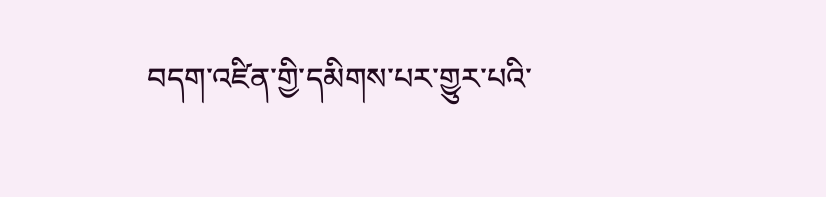བདག་འཛིན་གྱི་དམིགས་པར་གྱུར་པའི་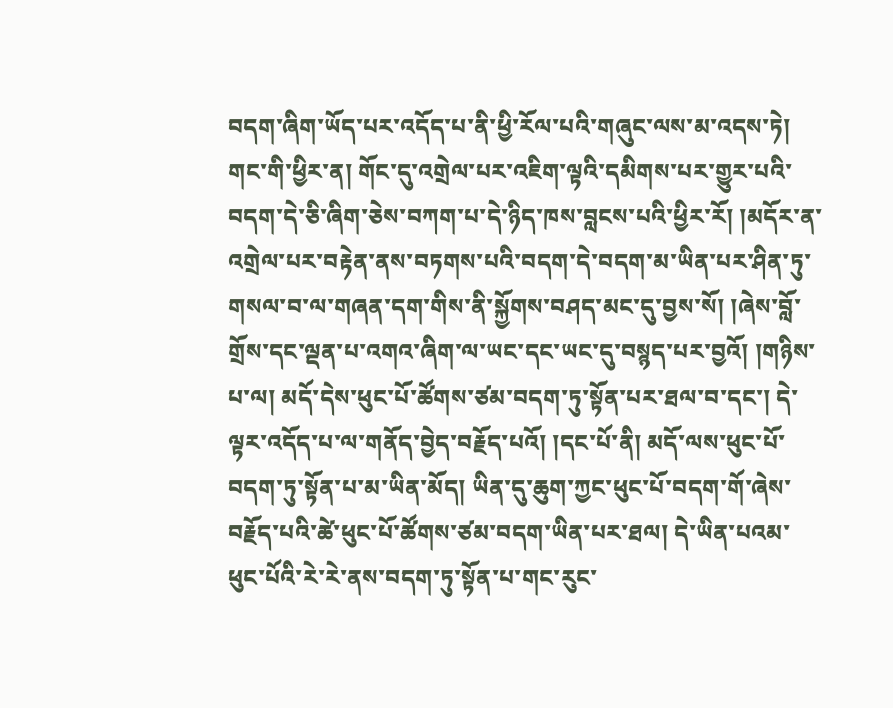བདག་ཞིག་ཡོད་པར་འདོད་པ་ནི་ཕྱི་རོལ་པའི་གཞུང་ལས་མ་འདས་ཏེ། གང་གི་ཕྱིར་ན། གོང་དུ་འགྲེལ་པར་འཇིག་ལྟའི་དམིགས་པར་གྱུར་པའི་བདག་དེ་ཅི་ཞིག་ཅེས་བཀག་པ་དེ་ཉིད་ཁས་བླངས་པའི་ཕྱིར་རོ། །མདོར་ན་འགྲེལ་པར་བརྟེན་ནས་བཏགས་པའི་བདག་དེ་བདག་མ་ཡིན་པར་ཤིན་ཏུ་གསལ་བ་ལ་གཞན་དག་གིས་ནི་སྐྱོགས་བཤད་མང་དུ་བྱས་སོ། །ཞེས་བློ་གྲོས་དང་ལྡན་པ་འགའ་ཞིག་ལ་ཡང་དང་ཡང་དུ་བསྙད་པར་བྱའོ། །གཉིས་པ་ལ། མདོ་དེས་ཕུང་པོ་ཚོགས་ཙམ་བདག་ཏུ་སྟོན་པར་ཐལ་བ་དང་། དེ་ལྟར་འདོད་པ་ལ་གནོད་བྱེད་བརྗོད་པའོ། །དང་པོ་ནི། མདོ་ལས་ཕུང་པོ་བདག་ཏུ་སྟོན་པ་མ་ཡིན་མོད། ཡིན་དུ་ཆུག་ཀྱང་ཕུང་པོ་བདག་གོ་ཞེས་བརྗོད་པའི་ཚེ་ཕུང་པོ་ཚོགས་ཙམ་བདག་ཡིན་པར་ཐལ། དེ་ཡིན་པའམ་ཕུང་པོའི་རེ་རེ་ནས་བདག་ཏུ་སྟོན་པ་གང་རུང་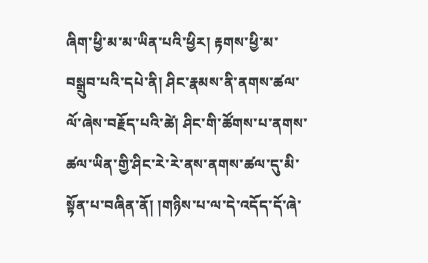ཞིག་ཕྱི་མ་མ་ཡིན་པའི་ཕྱིར། རྟགས་ཕྱི་མ་བསྒྲུབ་པའི་དཔེ་ནི། ཤིང་རྣམས་ནི་ནགས་ཚལ་ལོ་ཞེས་བརྗོད་པའི་ཚེ། ཤིང་གི་ཚོགས་པ་ནགས་ཚལ་ཡིན་གྱི་ཤིང་རེ་རེ་ནས་ནགས་ཚལ་དུ་མི་སྟོན་པ་བཞིན་ནོ། །གཉིས་པ་ལ་དེ་འདོད་དོ་ཞེ་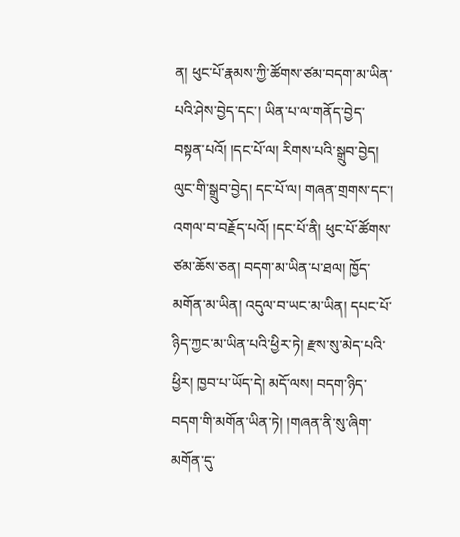ན། ཕུང་པོ་རྣམས་ཀྱི་ཚོགས་ཙམ་བདག་མ་ཡིན་པའི་ཤེས་བྱེད་དང་། ཡིན་པ་ལ་གནོད་བྱེད་བསྟན་པའོ། །དང་པོ་ལ། རིགས་པའི་སྒྲུབ་བྱེད། ལུང་གི་སྒྲུབ་བྱེད། དང་པོ་ལ། གཞན་གྲགས་དང་། འགལ་བ་བརྗོད་པའོ། །དང་པོ་ནི། ཕུང་པོ་ཚོགས་ཙམ་ཆོས་ཅན། བདག་མ་ཡིན་པ་ཐལ། ཁྱོད་མགོན་མ་ཡིན། འདུལ་བ་ཡང་མ་ཡིན། དཔང་པོ་ཉིད་ཀྱང་མ་ཡིན་པའི་ཕྱིར་ཏེ། རྫས་སུ་མེད་པའི་ཕྱིར། ཁྱབ་པ་ཡོད་དེ། མདོ་ལས། བདག་ཉིད་བདག་གི་མགོན་ཡིན་ཏེ། །གཞན་ནི་སུ་ཞིག་མགོན་དུ་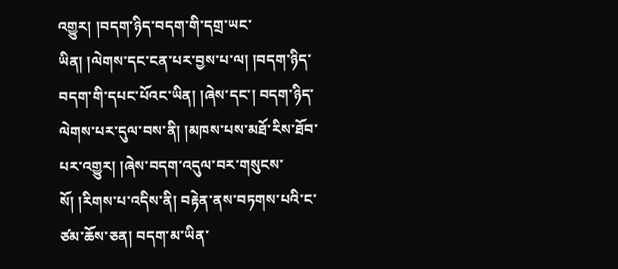འགྱུར། །བདག་ཉིད་བདག་གི་དགྲ་ཡང་ཡིན། །ལེགས་དང་ངན་པར་བྱས་པ་ལ། །བདག་ཉིད་བདག་གི་དཔང་པོའང་ཡིན། །ཞེས་དང་། བདག་ཉིད་ལེགས་པར་དུལ་བས་ནི། །མཁས་པས་མཐོ་རིས་ཐོབ་པར་འགྱུར། །ཞེས་བདག་འདུལ་བར་གསུངས་སོ། །རིགས་པ་འདིས་ནི། བརྟེན་ནས་བཏགས་པའི་ང་ཙམ་ཆོས་ཅན། བདག་མ་ཡིན་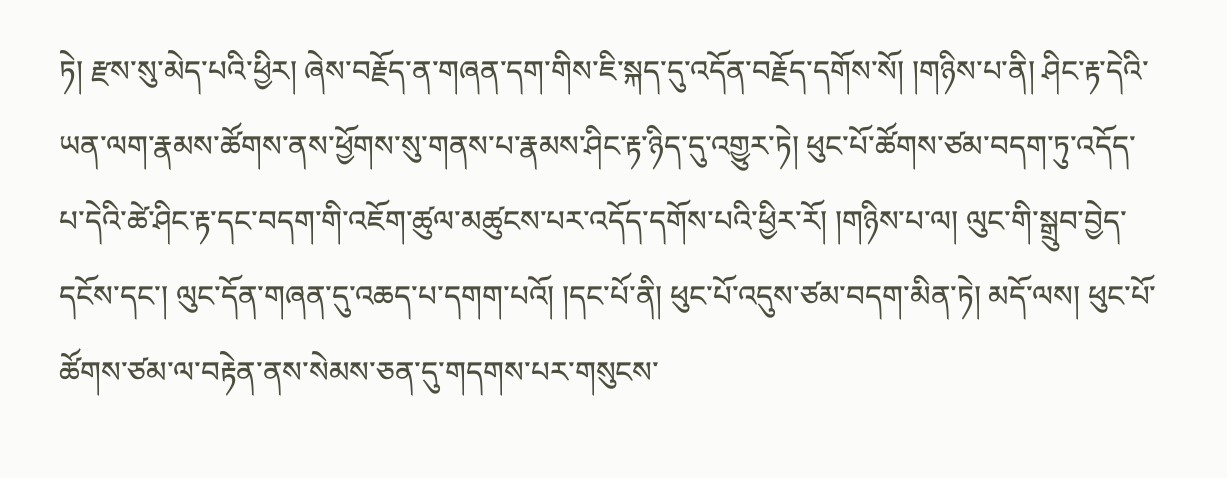ཏེ། རྫས་སུ་མེད་པའི་ཕྱིར། ཞེས་བརྗོད་ན་གཞན་དག་གིས་ཇི་སྐད་དུ་འདོན་བརྗོད་དགོས་སོ། །གཉིས་པ་ནི། ཤིང་རྟ་དེའི་ཡན་ལག་རྣམས་ཚོགས་ནས་ཕྱོགས་སུ་གནས་པ་རྣམས་ཤིང་རྟ་ཉིད་དུ་འགྱུར་ཏེ། ཕུང་པོ་ཚོགས་ཙམ་བདག་ཏུ་འདོད་པ་དེའི་ཚེ་ཤིང་རྟ་དང་བདག་གི་འཇོག་ཚུལ་མཚུངས་པར་འདོད་དགོས་པའི་ཕྱིར་རོ། །གཉིས་པ་ལ། ལུང་གི་སྒྲུབ་བྱེད་དངོས་དང་། ལུང་དོན་གཞན་དུ་འཆད་པ་དགག་པའོ། །དང་པོ་ནི། ཕུང་པོ་འདུས་ཙམ་བདག་མིན་ཏེ། མདོ་ལས། ཕུང་པོ་ཚོགས་ཙམ་ལ་བརྟེན་ནས་སེམས་ཅན་དུ་གདགས་པར་གསུངས་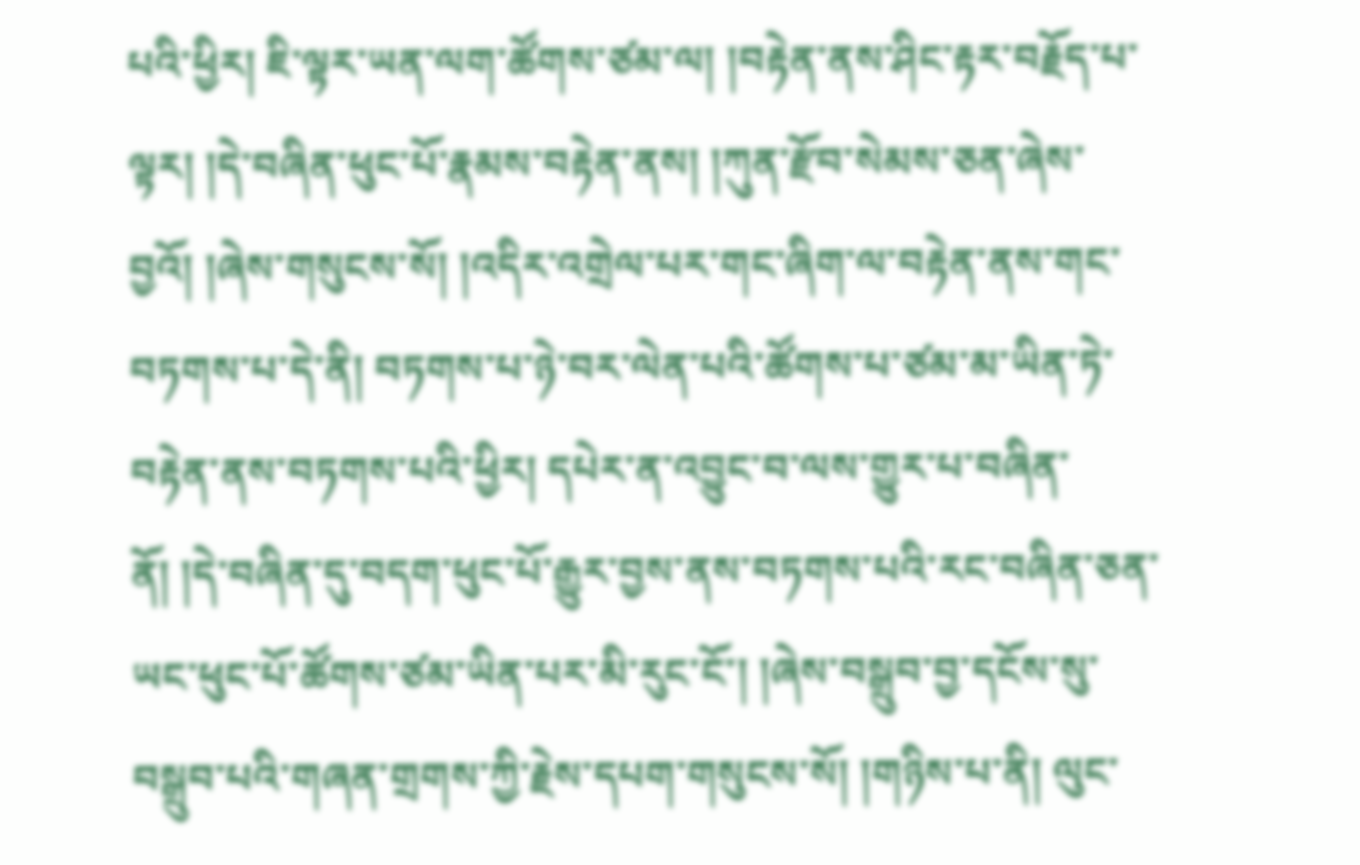པའི་ཕྱིར། ཇི་ལྟར་ཡན་ལག་ཚོགས་ཙམ་ལ། །བརྟེན་ནས་ཤིང་རྟར་བརྗོད་པ་ལྟར། །དེ་བཞིན་ཕུང་པོ་རྣམས་བརྟེན་ནས། །ཀུན་རྫོབ་སེམས་ཅན་ཞེས་བྱའོ། །ཞེས་གསུངས་སོ། །འདིར་འགྲེལ་པར་གང་ཞིག་ལ་བརྟེན་ནས་གང་བཏགས་པ་དེ་ནི། བཏགས་པ་ཉེ་བར་ལེན་པའི་ཚོགས་པ་ཙམ་མ་ཡིན་ཏེ་བརྟེན་ནས་བཏགས་པའི་ཕྱིར། དཔེར་ན་འབྱུང་བ་ལས་གྱུར་པ་བཞིན་ནོ། །དེ་བཞིན་དུ་བདག་ཕུང་པོ་རྒྱུར་བྱས་ནས་བཏགས་པའི་རང་བཞིན་ཅན་ཡང་ཕུང་པོ་ཚོགས་ཙམ་ཡིན་པར་མི་རུང་ངོ་། །ཞེས་བསྒྲུབ་བྱ་དངོས་སུ་བསྒྲུབ་པའི་གཞན་གྲགས་ཀྱི་རྗེས་དཔག་གསུངས་སོ། །གཉིས་པ་ནི། ལུང་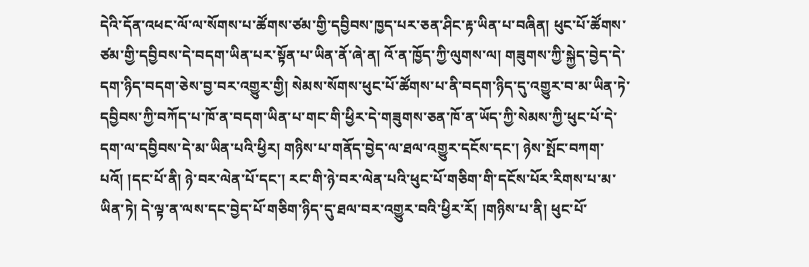དེའི་དོན་འཕང་ལོ་ལ་སོགས་པ་ཚོགས་ཙམ་གྱི་དབྱིབས་ཁྱད་པར་ཅན་ཤིང་རྟ་ཡིན་པ་བཞིན། ཕུང་པོ་ཚོགས་ཙམ་གྱི་དབྱིབས་དེ་བདག་ཡིན་པར་སྟོན་པ་ཡིན་ནོ་ཞེ་ན། འོ་ན་ཁྱོད་ཀྱི་ལུགས་ལ། གཟུགས་ཀྱི་སྐྱེད་བྱེད་དེ་དག་ཉིད་བདག་ཅེས་བྱ་བར་འགྱུར་གྱི། སེམས་སོགས་ཕུང་པོ་ཚོགས་པ་ནི་བདག་ཉིད་དུ་འགྱུར་བ་མ་ཡིན་ཏེ་དབྱིབས་ཀྱི་བཀོད་པ་ཁོ་ན་བདག་ཡིན་པ་གང་གི་ཕྱིར་དེ་གཟུགས་ཅན་ཁོ་ན་ཡོད་ཀྱི་སེམས་ཀྱི་ཕུང་པོ་དེ་དག་ལ་དབྱིབས་དེ་མ་ཡིན་པའི་ཕྱིར། གཉིས་པ་གནོད་བྱེད་ལ་ཐལ་འགྱུར་དངོས་དང་། ཉེས་སྤོང་བཀག་པའོ། །དང་པོ་ནི། ཉེ་བར་ལེན་པོ་དང་། རང་གི་ཉེ་བར་ལེན་པའི་ཕུང་པོ་གཅིག་གི་དངོས་པོར་རིགས་པ་མ་ཡིན་ཏེ། དེ་ལྟ་ན་ལས་དང་བྱེད་པོ་གཅིག་ཉིད་དུ་ཐལ་བར་འགྱུར་བའི་ཕྱིར་རོ། །གཉིས་པ་ནི། ཕུང་པོ་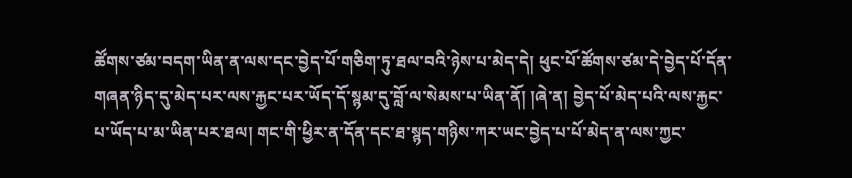ཚོགས་ཙམ་བདག་ཡིན་ན་ལས་དང་བྱེད་པོ་གཅིག་ཏུ་ཐལ་བའི་ཉེས་པ་མེད་དེ། ཕུང་པོ་ཚོགས་ཙམ་དེ་བྱེད་པོ་དོན་གཞན་ཉིད་དུ་མེད་པར་ལས་རྐྱང་པར་ཡོད་དོ་སྙམ་དུ་བློ་ལ་སེམས་པ་ཡིན་ནོ། །ཞེ་ན། བྱེད་པོ་མེད་པའི་ལས་རྐྱང་པ་ཡོད་པ་མ་ཡིན་པར་ཐལ། གང་གི་ཕྱིར་ན་དོན་དང་ཐ་སྙད་གཉིས་ཀར་ཡང་བྱེད་པ་པོ་མེད་ན་ལས་ཀྱང་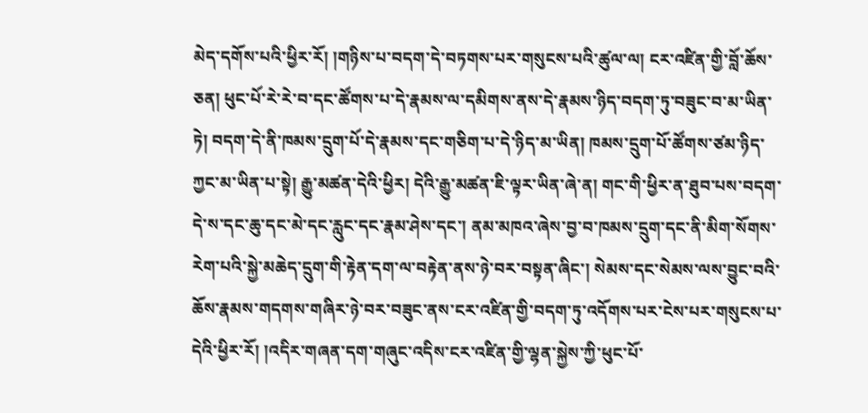མེད་དགོས་པའི་ཕྱིར་རོ། །གཉིས་པ་བདག་དེ་བཏགས་པར་གསུངས་པའི་ཚུལ་ལ། ངར་འཛིན་གྱི་བློ་ཆོས་ཅན། ཕུང་པོ་རེ་རེ་བ་དང་ཚོགས་པ་དེ་རྣམས་ལ་དམིགས་ནས་དེ་རྣམས་ཉིད་བདག་ཏུ་བཟུང་བ་མ་ཡིན་ཏེ། བདག་དེ་ནི་ཁམས་དྲུག་པོ་དེ་རྣམས་དང་གཅིག་པ་དེ་ཉིད་མ་ཡིན། ཁམས་དྲུག་པོ་ཚོགས་ཙམ་ཉིད་ཀྱང་མ་ཡིན་པ་སྟེ། རྒྱུ་མཚན་དེའི་ཕྱིར། དེའི་རྒྱུ་མཚན་ཇི་ལྟར་ཡིན་ཞེ་ན། གང་གི་ཕྱིར་ན་ཐུབ་པས་བདག་དེ་ས་དང་ཆུ་དང་མེ་དང་རླུང་དང་རྣམ་ཤེས་དང་། ནམ་མཁའ་ཞེས་བྱ་བ་ཁམས་དྲུག་དང་ནི་མིག་སོགས་རེག་པའི་སྐྱེ་མཆེད་དྲུག་གི་རྟེན་དག་ལ་བརྟེན་ནས་ཉེ་བར་བསྟན་ཞིང་། སེམས་དང་སེམས་ལས་བྱུང་བའི་ཆོས་རྣམས་གདགས་གཞིར་ཉེ་བར་བཟུང་ནས་ངར་འཛིན་གྱི་བདག་ཏུ་འདོགས་པར་ངེས་པར་གསུངས་པ་དེའི་ཕྱིར་རོ། །འདིར་གཞན་དག་གཞུང་འདིས་ངར་འཛིན་གྱི་ལྷན་སྐྱེས་ཀྱི་ཕུང་པོ་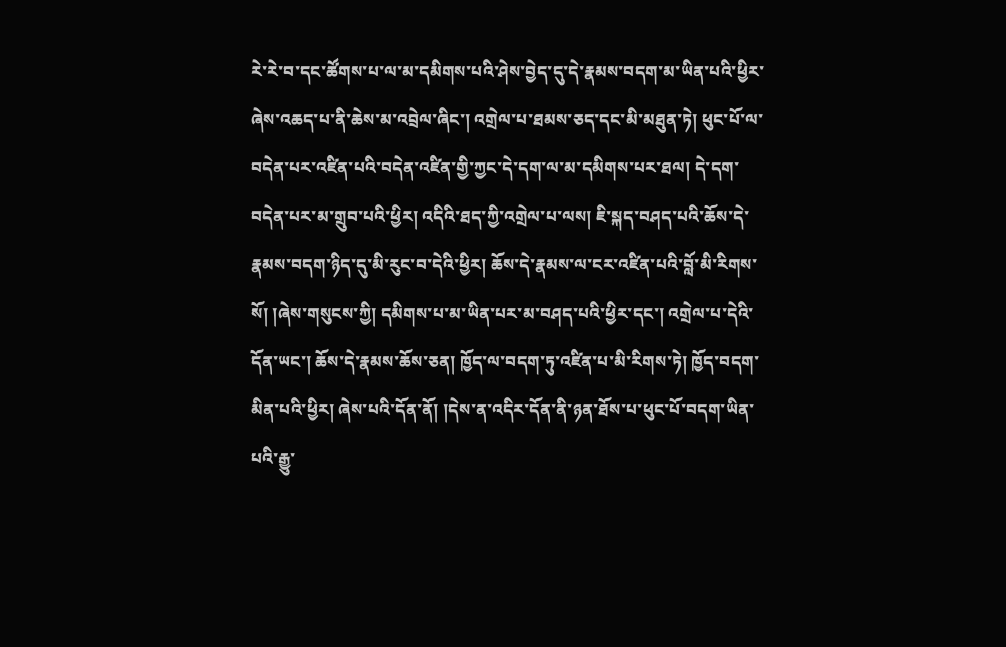རེ་རེ་བ་དང་ཚོགས་པ་ལ་མ་དམིགས་པའི་ཤེས་བྱེད་དུ་དེ་རྣམས་བདག་མ་ཡིན་པའི་ཕྱིར་ཞེས་འཆད་པ་ནི་ཆེས་མ་འབྲེལ་ཞིང་། འགྲེལ་པ་ཐམས་ཅད་དང་མི་མཐུན་ཏེ། ཕུང་པོ་ལ་བདེན་པར་འཛིན་པའི་བདེན་འཛིན་གྱི་ཀྱང་དེ་དག་ལ་མ་དམིགས་པར་ཐལ། དེ་དག་བདེན་པར་མ་གྲུབ་པའི་ཕྱིར། འདིའི་ཐད་ཀྱི་འགྲེལ་པ་ལས། ཇི་སྐད་བཤད་པའི་ཆོས་དེ་རྣམས་བདག་ཉིད་དུ་མི་རུང་བ་དེའི་ཕྱིར། ཆོས་དེ་རྣམས་ལ་ངར་འཛིན་པའི་བློ་མི་རིགས་སོ། །ཞེས་གསུངས་ཀྱི། དམིགས་པ་མ་ཡིན་པར་མ་བཤད་པའི་ཕྱིར་དང་། འགྲེལ་པ་དེའི་དོན་ཡང་། ཆོས་དེ་རྣམས་ཆོས་ཅན། ཁྱོད་ལ་བདག་ཏུ་འཛིན་པ་མི་རིགས་ཏེ། ཁྱོད་བདག་མིན་པའི་ཕྱིར། ཞེས་པའི་དོན་ནོ། །དེས་ན་འདིར་དོན་ནི་ཉན་ཐོས་པ་ཕུང་པོ་བདག་ཡིན་པའི་རྒྱུ་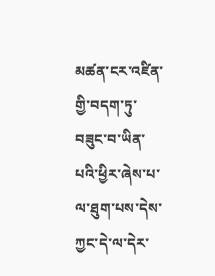མཚན་ངར་འཛིན་གྱི་བདག་ཏུ་བཟུང་བ་ཡིན་པའི་ཕྱིར་ཞེས་པ་ལ་ཐུག་པས་དེས་ཀྱང་དེ་ལ་དེར་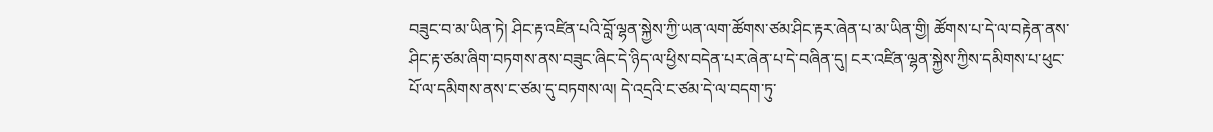བཟུང་བ་མ་ཡིན་ཏེ། ཤིང་རྟ་འཛིན་པའི་བློ་ལྷན་སྐྱེས་ཀྱི་ཡན་ལག་ཚོགས་ཙམ་ཤིང་རྟར་ཞེན་པ་མ་ཡིན་གྱི། ཚོགས་པ་དེ་ལ་བརྟེན་ནས་ཤིང་རྟ་ཙམ་ཞིག་བཏགས་ནས་བཟུང་ཞིང་དེ་ཉིད་ལ་ཕྱིས་བདེན་པར་ཞེན་པ་དེ་བཞིན་དུ། ངར་འཛིན་ལྷན་སྐྱེས་ཀྱིས་དམིགས་པ་ཕུང་པོ་ལ་དམིགས་ནས་ང་ཙམ་དུ་བཏགས་ལ། དེ་འདྲའི་ང་ཙམ་དེ་ལ་བདག་ཏུ་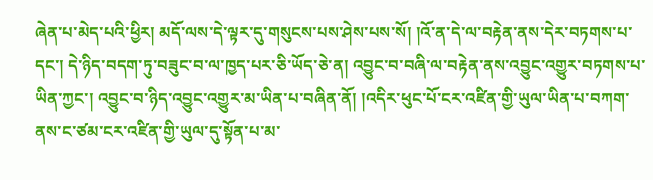ཞེན་པ་མེད་པའི་ཕྱིར། མདོ་ལས་དེ་ལྟར་དུ་གསུངས་པས་ཤེས་པས་སོ། །འོ་ན་དེ་ལ་བརྟེན་ནས་དེར་བཏགས་པ་དང་། དེ་ཉིད་བདག་ཏུ་བཟུང་བ་ལ་ཁྱད་པར་ཅི་ཡོད་ཅེ་ན། འབྱུང་བ་བཞི་ལ་བརྟེན་ནས་འབྱུང་འགྱུར་བཏགས་པ་ཡིན་ཀྱང་། འབྱུང་བ་ཉིད་འབྱུང་འགྱུར་མ་ཡིན་པ་བཞིན་ནོ། །འདིར་ཕུང་པོ་ངར་འཛིན་གྱི་ཡུལ་ཡིན་པ་བཀག་ནས་ང་ཙམ་ངར་འཛིན་གྱི་ཡུལ་དུ་སྟོན་པ་མ་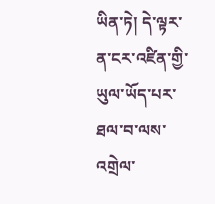ཡིན་ཏེ། དེ་ལྟར་ན་ངར་འཛིན་གྱི་ཡུལ་ཡོད་པར་ཐལ་བ་ལས་འགྲེལ་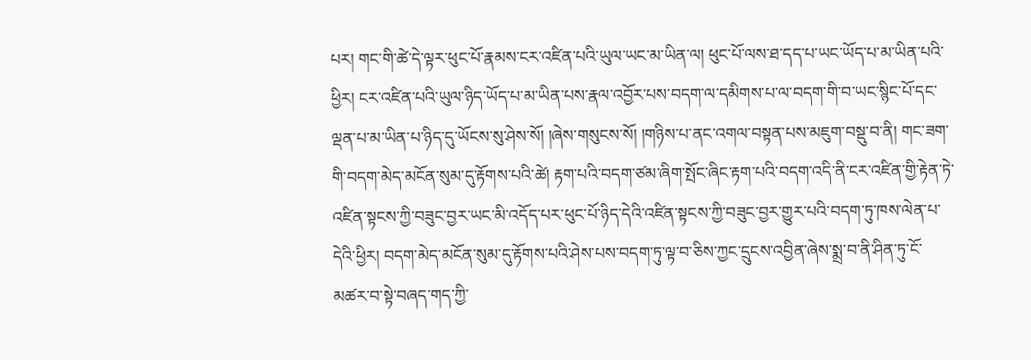པར། གང་གི་ཚེ་དེ་ལྟར་ཕུང་པོ་རྣམས་ངར་འཛིན་པའི་ཡུལ་ཡང་མ་ཡིན་ལ། ཕུང་པོ་ལས་ཐ་དད་པ་ཡང་ཡོད་པ་མ་ཡིན་པའི་ཕྱིར། ངར་འཛིན་པའི་ཡུལ་ཉིད་ཡོད་པ་མ་ཡིན་པས་རྣལ་འབྱོར་པས་བདག་ལ་དམིགས་པ་ལ་བདག་གི་བ་ཡང་སྙིང་པོ་དང་ལྡན་པ་མ་ཡིན་པ་ཉིད་དུ་ཡོངས་སུ་ཤེས་སོ། །ཞེས་གསུངས་སོ། །གཉིས་པ་ནང་འགལ་བསྟན་པས་མཇུག་བསྡུ་བ་ནི། གང་ཟག་གི་བདག་མེད་མངོན་སུམ་དུ་རྟོགས་པའི་ཚེ། རྟག་པའི་བདག་ཙམ་ཞིག་སྤོང་ཞིང་རྟག་པའི་བདག་འདི་ནི་ངར་འཛིན་གྱི་རྟེན་ཏེ་འཛིན་སྟངས་ཀྱི་བཟུང་བྱར་ཡང་མི་འདོད་པར་ཕུང་པོ་ཉིད་དེའི་འཛིན་སྟངས་ཀྱི་བཟུང་བྱར་གྱུར་པའི་བདག་ཏུ་ཁས་ལེན་པ་དེའི་ཕྱིར། བདག་མེད་མངོན་སུམ་དུ་རྟོགས་པའི་ཤེས་པས་བདག་ཏུ་ལྟ་བ་ཅིས་ཀྱང་དྲུངས་འབྱིན་ཞེས་སྨྲ་བ་ནི་ཤིན་ཏུ་ངོ་མཚར་བ་སྟེ་བཞད་གད་ཀྱི་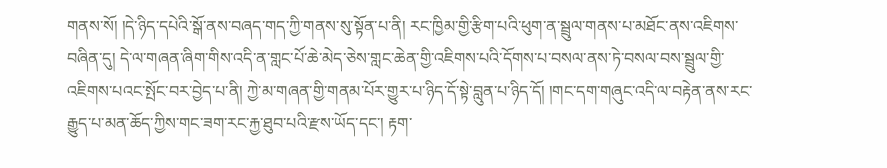གནས་སོ། །དེ་ཉིད་དཔེའི་སྒོ་ནས་བཞད་གད་ཀྱི་གནས་སུ་སྟོན་པ་ནི། རང་ཁྱིམ་གྱི་རྩིག་པའི་ཕུག་ན་སྦྲུལ་གནས་པ་མཐོང་ནས་འཇིགས་བཞིན་དུ། དེ་ལ་གཞན་ཞིག་གིས་འདི་ན་གླང་པོ་ཆེ་མེད་ཅེས་གླང་ཆེན་གྱི་འཇིགས་པའི་དོགས་པ་བསལ་ནས་ཏེ་བསལ་བས་སྦྲུལ་གྱི་འཇིགས་པའང་སྤོང་བར་བྱེད་པ་ནི། ཀྱེ་མ་གཞན་གྱི་གནམ་པོར་གྱུར་པ་ཉིད་དོ་སྟེ་བླུན་པ་ཉིད་དོ། །གང་དག་གཞུང་འདི་ལ་བརྟེན་ནས་རང་རྒྱུད་པ་མན་ཆོད་ཀྱིས་གང་ཟག་རང་རྐྱ་ཐུབ་པའི་རྫས་ཡོད་དང་། རྟག་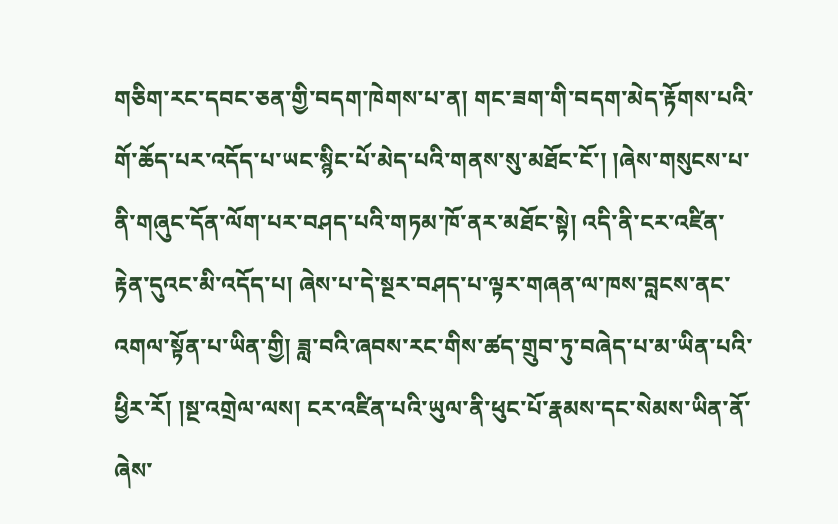གཅིག་རང་དབང་ཅན་གྱི་བདག་ཁེགས་པ་ན། གང་ཟག་གི་བདག་མེད་རྟོགས་པའི་གོ་ཆོད་པར་འདོད་པ་ཡང་སྙིང་པོ་མེད་པའི་གནས་སུ་མཐོང་ངོ་། །ཞེས་གསུངས་པ་ནི་གཞུང་དོན་ལོག་པར་བཤད་པའི་གཏམ་ཁོ་ནར་མཐོང་སྟེ། འདི་ནི་ངར་འཛིན་རྟེན་དུའང་མི་འདོད་པ། ཞེས་པ་དེ་སྔར་བཤད་པ་ལྟར་གཞན་ལ་ཁས་བླངས་ནང་འགལ་སྟོན་པ་ཡིན་གྱི། ཟླ་བའི་ཞབས་རང་གིས་ཚད་གྲུབ་ཏུ་བཞེད་པ་མ་ཡིན་པའི་ཕྱིར་རོ། །སྔ་འགྲེལ་ལས། ངར་འཛིན་པའི་ཡུལ་ནི་ཕུང་པོ་རྣམས་དང་སེམས་ཡིན་ནོ་ཞེས་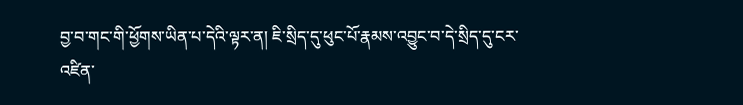བྱ་བ་གང་གི་ཕྱོགས་ཡིན་པ་དེའི་ལྟར་ན། ཇི་སྲིད་དུ་ཕུང་པོ་རྣམས་འབྱུང་བ་དེ་སྲིད་དུ་ངར་འཛིན་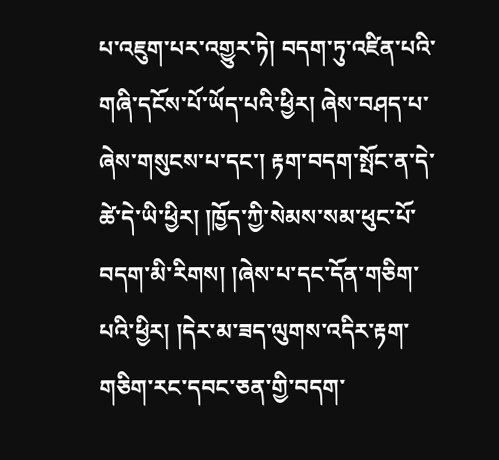པ་འཇུག་པར་འགྱུར་ཏེ། བདག་ཏུ་འཛིན་པའི་གཞི་དངོས་པོ་ཡོད་པའི་ཕྱིར། ཞེས་བཤད་པ་ཞེས་གསུངས་པ་དང་། རྟག་བདག་སྤོང་ན་དེ་ཚེ་དེ་ཡི་ཕྱིར། །ཁྱོད་ཀྱི་སེམས་སམ་ཕུང་པོ་བདག་མི་རིགས། །ཞེས་པ་དང་དོན་གཅིག་པའི་ཕྱིར། །དེར་མ་ཟད་ལུགས་འདིར་རྟག་གཅིག་རང་དབང་ཅན་གྱི་བདག་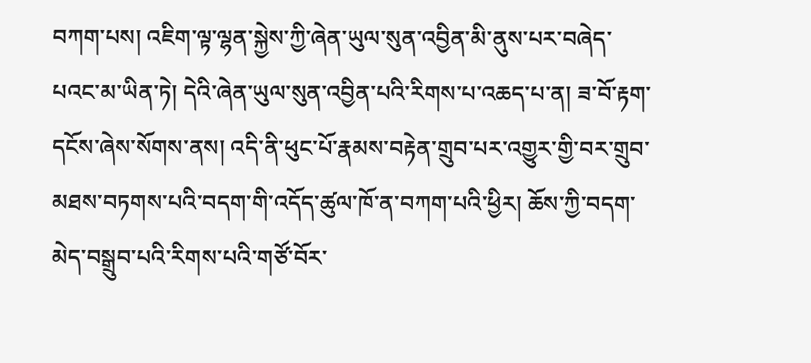བཀག་པས། འཇིག་ལྟ་ལྷན་སྐྱེས་ཀྱི་ཞེན་ཡུལ་སུན་འབྱིན་མི་ནུས་པར་བཞེད་པའང་མ་ཡིན་ཏེ། དེའི་ཞེན་ཡུལ་སུན་འབྱིན་པའི་རིགས་པ་འཆད་པ་ན། ཟ་བོ་རྟག་དངོས་ཞེས་སོགས་ནས། འདི་ནི་ཕུང་པོ་རྣམས་བརྟེན་གྲུབ་པར་འགྱུར་གྱི་བར་གྲུབ་མཐས་བཏགས་པའི་བདག་གི་འདོད་ཚུལ་ཁོ་ན་བཀག་པའི་ཕྱིར། ཆོས་ཀྱི་བདག་མེད་བསྒྲུབ་པའི་རིགས་པའི་གཙོ་བོར་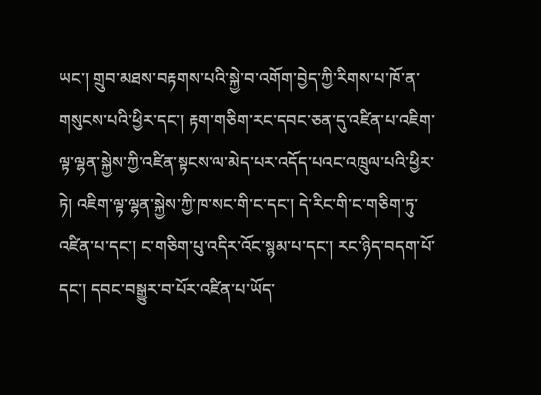ཡང་། གྲུབ་མཐས་བརྟགས་པའི་སྐྱེ་བ་འགོག་བྱེད་ཀྱི་རིགས་པ་ཁོ་ན་གསུངས་པའི་ཕྱིར་དང་། རྟག་གཅིག་རང་དབང་ཅན་དུ་འཛིན་པ་འཇིག་ལྟ་ལྷན་སྐྱེས་ཀྱི་འཛིན་སྟངས་ལ་མེད་པར་འདོད་པའང་འཁྲུལ་པའི་ཕྱིར་ཏེ། འཇིག་ལྟ་ལྷན་སྐྱེས་ཀྱི་ཁ་སང་གི་ང་དང་། དེ་རིང་གི་ང་གཅིག་ཏུ་འཛིན་པ་དང་། ང་གཅིག་པུ་འདིར་འོང་སྙམ་པ་དང་། རང་ཉིད་བདག་པོ་དང་། དབང་བསྒྱུར་བ་པོར་འཛིན་པ་ཡོད་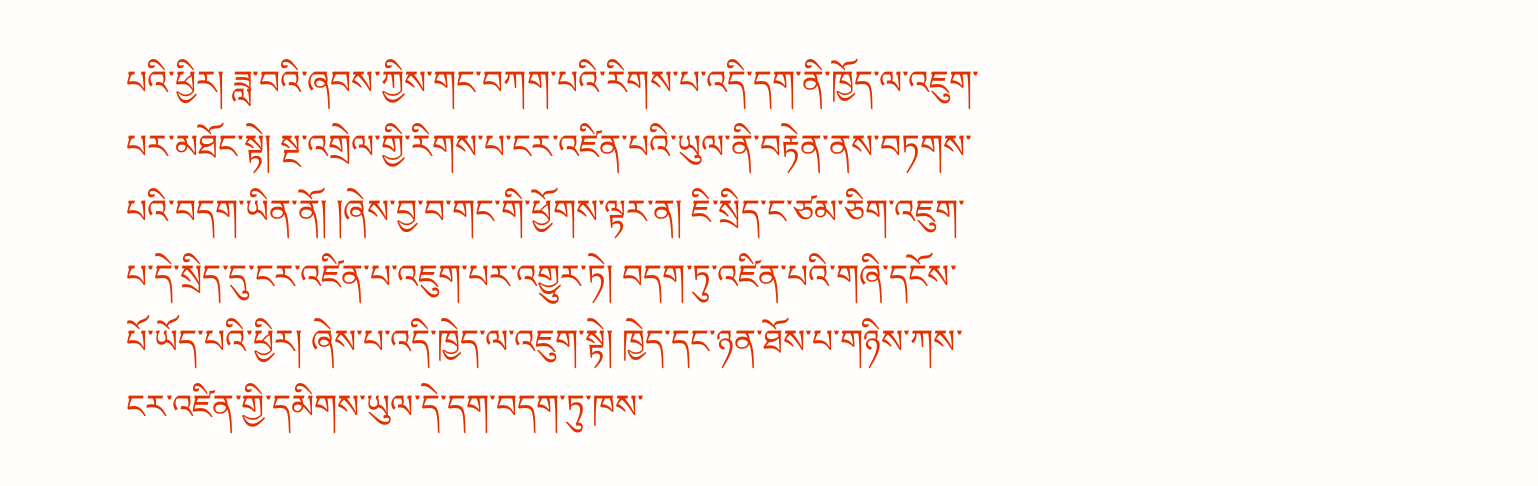པའི་ཕྱིར། ཟླ་བའི་ཞབས་ཀྱིས་གང་བཀག་པའི་རིགས་པ་འདི་དག་ནི་ཁྱོད་ལ་འཇུག་པར་མཐོང་སྟེ། སྔ་འགྲེལ་གྱི་རིགས་པ་ངར་འཛིན་པའི་ཡུལ་ནི་བརྟེན་ནས་བཏགས་པའི་བདག་ཡིན་ནོ། །ཞེས་བྱ་བ་གང་གི་ཕྱོགས་ལྟར་ན། ཇི་སྲིད་ང་ཙམ་ཅིག་འཇུག་པ་དེ་སྲིད་དུ་ངར་འཛིན་པ་འཇུག་པར་འགྱུར་ཏེ། བདག་ཏུ་འཛིན་པའི་གཞི་དངོས་པོ་ཡོད་པའི་ཕྱིར། ཞེས་པ་འདི་ཁྱེད་ལ་འཇུག་སྟེ། ཁྱེད་དང་ཉན་ཐོས་པ་གཉིས་ཀས་ངར་འཛིན་གྱི་དམིགས་ཡུལ་དེ་དག་བདག་ཏུ་ཁས་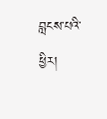བླངས་པའི་ཕྱིར།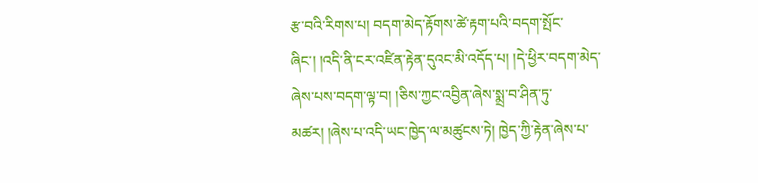རྩ་བའི་རིགས་པ། བདག་མེད་རྟོགས་ཚེ་རྟག་པའི་བདག་སྤོང་ཞིང་། །འདི་ནི་ངར་འཛིན་རྟེན་དུའང་མི་འདོད་པ། །དེ་ཕྱིར་བདག་མེད་ཞེས་པས་བདག་ལྟ་བ། །ཅིས་ཀྱང་འབྱིན་ཞེས་སྨྲ་བ་ཤིན་ཏུ་མཚར། །ཞེས་པ་འདི་ཡང་ཁྱེད་ལ་མཚུངས་ཏེ། ཁྱེད་ཀྱི་རྟེན་ཞེས་པ་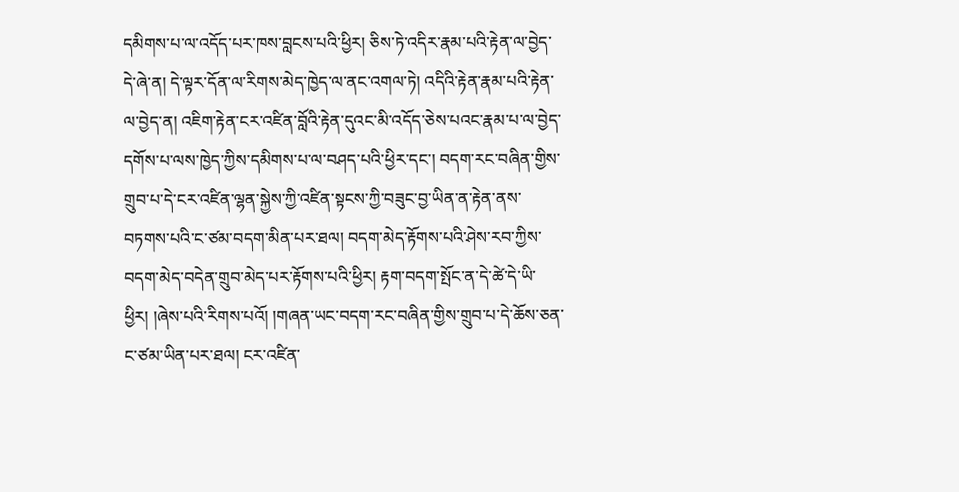དམིགས་པ་ལ་འདོད་པར་ཁས་བླངས་པའི་ཕྱིར། ཅིས་ཏེ་འདིར་རྣམ་པའི་རྟེན་ལ་བྱེད་དེ་ཞེ་ན། དེ་ལྟར་དོན་ལ་རིགས་མེད་ཁྱེད་ལ་ནང་འགལ་ཏེ། འདིའི་རྟེན་རྣམ་པའི་རྟེན་ལ་བྱེད་ན། འཇིག་རྟེན་ངར་འཛིན་བློའི་རྟེན་དུའང་མི་འདོད་ཅེས་པའང་རྣམ་པ་ལ་བྱེད་དགོས་པ་ལས་ཁྱེད་ཀྱིས་དམིགས་པ་ལ་བཤད་པའི་ཕྱིར་དང་། བདག་རང་བཞིན་གྱིས་གྲུབ་པ་དེ་ངར་འཛིན་ལྷན་སྐྱེས་ཀྱི་འཛིན་སྟངས་ཀྱི་བཟུང་བྱ་ཡིན་ན་རྟེན་ནས་བཏགས་པའི་ང་ཙམ་བདག་མིན་པར་ཐལ། བདག་མེད་རྟོགས་པའི་ཤེས་རབ་ཀྱིས་བདག་མེད་བདེན་གྲུབ་མེད་པར་རྟོགས་པའི་ཕྱིར། རྟག་བདག་སྤོང་ན་དེ་ཚེ་དེ་ཡི་ཕྱིར། །ཞེས་པའི་རིགས་པའོ། །གཞན་ཡང་བདག་རང་བཞིན་གྱིས་གྲུབ་པ་དེ་ཆོས་ཅན་ང་ཙམ་ཡིན་པར་ཐལ། ངར་འཛིན་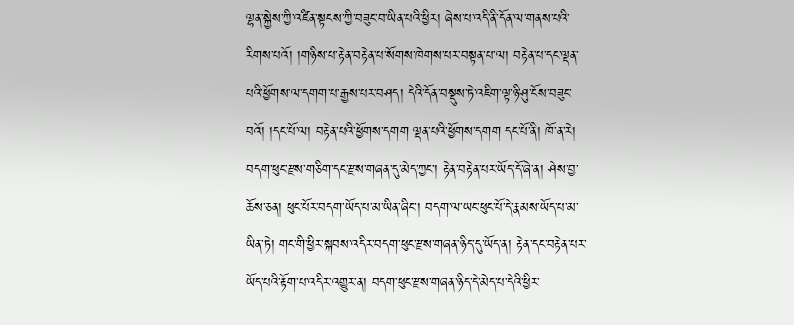ལྷན་སྐྱེས་ཀྱི་འཛིན་སྟངས་ཀྱི་བཟུང་བ་ཡིན་པའི་ཕྱིར། ཞེས་པ་འདི་ནི་དོན་ལ་གནས་པའི་རིགས་པའོ། །གཉིས་པ་རྟེན་བརྟེན་པ་སོགས་ཁེགས་པར་བསྟན་པ་ལ། བརྟེན་པ་དང་ལྡན་པའི་ཕྱོགས་ལ་དགག་པ་རྒྱས་པར་བཤད། དེའི་དོན་བསྡུས་ཏེ་འཇིག་ལྟ་ཉི་ཤུ་ངོས་བཟུང་བའོ། །དང་པོ་ལ། བརྟེན་པའི་ཕྱོགས་དགག ལྡན་པའི་ཕྱོགས་དགག དང་པོ་ནི། ཁོ་ན་རེ། བདག་ཕུང་རྫས་གཅིག་དང་རྫས་གཞན་དུ་མེད་ཀྱང་། རྟེན་བརྟེན་པར་ཡོད་དོ་ཞེ་ན། ཤེས་བྱ་ཆོས་ཅན། ཕུང་པོར་བདག་ཡོད་པ་མ་ཡིན་ཞིང་། བདག་ལ་ཡང་ཕུང་པོ་དེ་རྣམས་ཡོད་པ་མ་ཡིན་ཏེ། གང་གི་ཕྱིར་སྐབས་འདིར་བདག་ཕུང་རྫས་གཞན་ཉིད་དུ་ཡོད་ན། རྟེན་དང་བརྟེན་པར་ཡོད་པའི་རྟོག་པ་འདིར་འགྱུར་ན། བདག་ཕུང་རྫས་གཞན་ཉིད་དེ་མེད་པ་དེའི་ཕྱིར་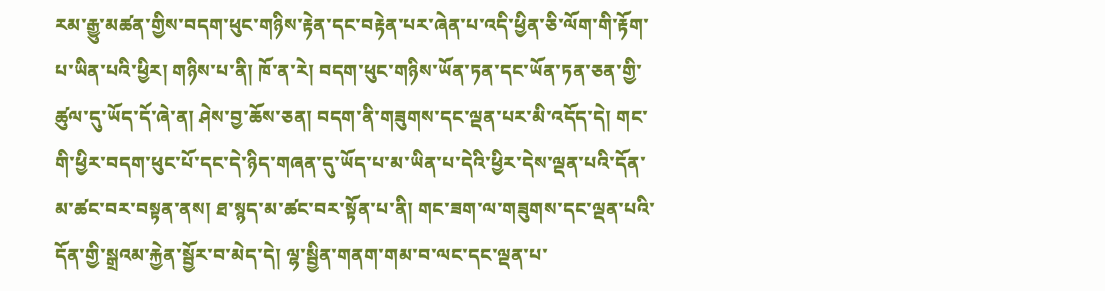རམ་རྒྱུ་མཚན་གྱིས་བདག་ཕུང་གཉིས་རྟེན་དང་བརྟེན་པར་ཞེན་པ་འདི་ཕྱིན་ཅི་ལོག་གི་རྟོག་པ་ཡིན་པའི་ཕྱིར། གཉིས་པ་ནི། ཁོ་ན་རེ། བདག་ཕུང་གཉིས་ཡོན་ཏན་དང་ཡོན་ཏན་ཅན་གྱི་ཚུལ་དུ་ཡོད་དོ་ཞེ་ན། ཤེས་བྱ་ཆོས་ཅན། བདག་ནི་གཟུགས་དང་ལྡན་པར་མི་འདོད་དེ། གང་གི་ཕྱིར་བདག་ཕུང་པོ་དང་དེ་ཉིད་གཞན་དུ་ཡོད་པ་མ་ཡིན་པ་དེའི་ཕྱིར་དེས་ལྡན་པའི་དོན་མ་ཚང་བར་བསྟན་ནས། ཐ་སྙད་མ་ཚང་བར་སྟོན་པ་ནི། གང་ཟག་ལ་གཟུགས་དང་ལྡན་པའི་དོན་གྱི་སྒྲའམ་རྐྱེན་སྦྱོར་བ་མེད་དེ། ལྷ་སྦྱིན་གནག་གམ་བ་ལང་དང་ལྡན་པ་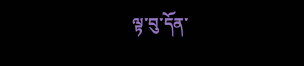ལྟ་བུ་དོན་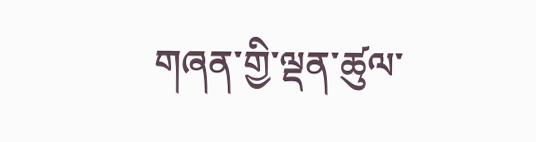གཞན་གྱི་ལྡན་ཚུལ་